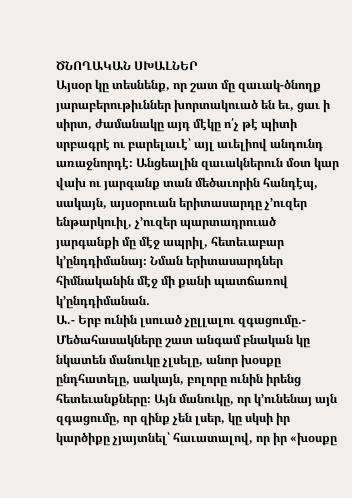ԾՆՈՂԱԿԱՆ ՍԽԱԼՆԵՐ
Այսօր կը տեսնենք, որ շատ մը զաւակ-ծնողք յարաբերութիւններ խորտակուած են եւ, ցաւ ի սիրտ, ժամանակը այդ մէկը ո՛չ թէ պիտի սրբագրէ ու բարելաւէ՝ այլ աւելիով անդունդ առաջնորդէ։ Անցեալին զաւակներուն մօտ կար վախ ու յարգանք տան մեծաւորին հանդէպ, սակայն, այսօրուան երիտասարդը չ՚ուզեր ենթարկուիլ, չ՚ուզեր պարտադրուած յարգանքի մը մէջ ապրիլ, հետեւաբար կ՚ընդդիմանայ։ Նման երիտասարդներ հիմնականին մէջ մի քանի պատճառով կ՚ընդդիմանան.
Ա.- Երբ ունին լսուած չըլլալու զգացումը.- Մեծահասակները շատ անգամ բնական կը նկատեն մանուկը չլսելը, անոր խօսքը ընդհատելը, սակայն, բոլորը ունին իրենց հետեւանքները։ Այն մանուկը, որ կ՚ունենայ այն զգացումը, որ զինք չեն լսեր, կը սկսի իր կարծիքը չյայտնել՝ հաւատալով, որ իր «խօսքը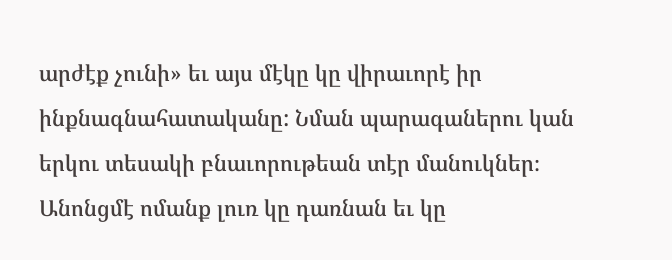արժէք չունի» եւ այս մէկը կը վիրաւորէ իր ինքնագնահատականը: Նման պարագաներու կան երկու տեսակի բնաւորութեան տէր մանուկներ։ Անոնցմէ ոմանք լուռ կը դառնան եւ կը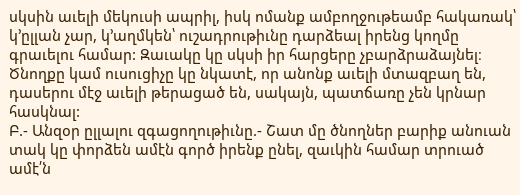սկսին աւելի մեկուսի ապրիլ, իսկ ոմանք ամբողջութեամբ հակառակ՝ կ՚ըլլան չար, կ՚աղմկեն՝ ուշադրութիւնը դարձեալ իրենց կողմը գրաւելու համար: Զաւակը կը սկսի իր հարցերը չբարձրաձայնել։ Ծնողքը կամ ուսուցիչը կը նկատէ, որ անոնք աւելի մտազբաղ են, դասերու մէջ աւելի թերացած են, սակայն, պատճառը չեն կրնար հասկնալ:
Բ.- Անզօր ըլլալու զգացողութիւնը.- Շատ մը ծնողներ բարիք անուան տակ կը փորձեն ամէն գործ իրենք ընել, զաւկին համար տրուած ամէ՛ն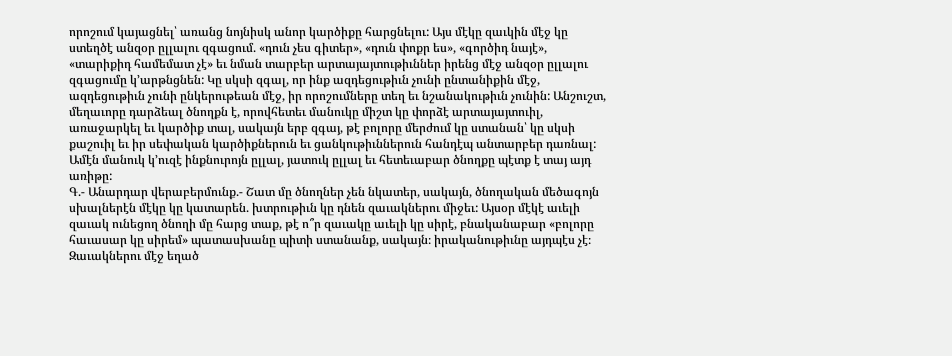որոշում կայացնել՝ առանց նոյնիսկ անոր կարծիքը հարցնելու: Այս մէկը զաւկին մէջ կը ստեղծէ անզօր ըլլալու զգացում. «դուն չես գիտեր», «դուն փոքր ես», «գործիդ նայէ», «տարիքիդ համեմատ չէ» եւ նման տարբեր արտայայտութիւններ իրենց մէջ անզօր ըլլալու զգացումը կ՚արթնցնեն: Կը սկսի զգալ, որ ինք ազդեցութիւն չունի ընտանիքին մէջ, ազդեցութիւն չունի ընկերութեան մէջ, իր որոշումները տեղ եւ նշանակութիւն չունին: Անշուշտ, մեղաւորը դարձեալ ծնողքն է, որովհետեւ մանուկը միշտ կը փորձէ արտայայտուիլ, առաջարկել եւ կարծիք տալ, սակայն երբ զգայ, թէ բոլորը մերժում կը ստանան՝ կը սկսի քաշուիլ եւ իր սեփական կարծիքներուն եւ ցանկութիւններուն հանդէպ անտարբեր դառնալ: Ամէն մանուկ կ՚ուզէ ինքնուրոյն ըլլալ, յատուկ ըլլալ եւ հետեւաբար ծնողքը պէտք է տայ այդ առիթը:
Գ.- Անարդար վերաբերմունք.- Շատ մը ծնողներ չեն նկատեր, սակայն, ծնողական մեծագոյն սխալներէն մէկը կը կատարեն. խտրութիւն կը դնեն զաւակներու միջեւ: Այսօր մէկէ աւելի զաւակ ունեցող ծնողի մը հարց տաք, թէ ո՞ր զաւակը աւելի կը սիրէ, բնականաբար «բոլորը հաւասար կը սիրեմ» պատասխանը պիտի ստանանք, սակայն։ իրականութիւնը այդպէս չէ։ Զաւակներու մէջ եղած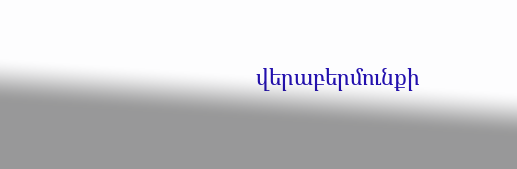վերաբերմունքի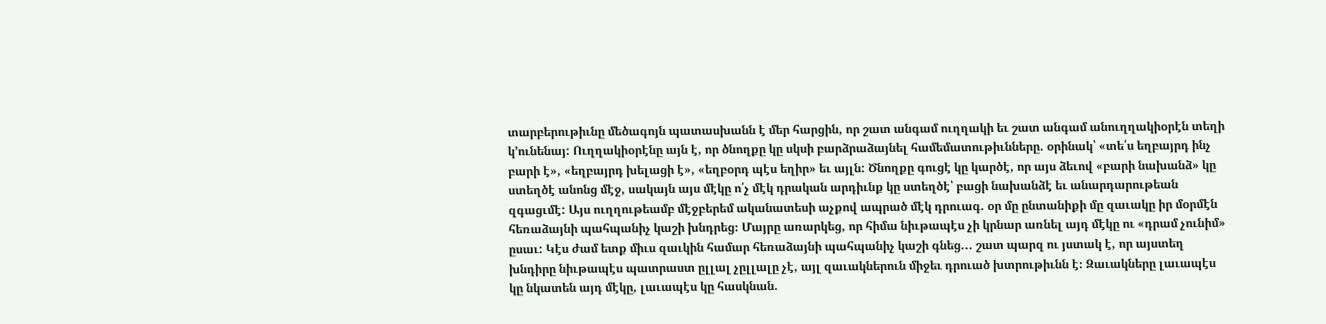տարբերութիւնը մեծագոյն պատասխանն է մեր հարցին, որ շատ անգամ ուղղակի եւ շատ անգամ անուղղակիօրէն տեղի կ՚ունենայ: Ուղղակիօրէնը այն է, որ ծնողքը կը սկսի բարձրաձայնել համեմատութիւնները. օրինակ՝ «տե՛ս եղբայրդ ինչ բարի է», «եղբայրդ խելացի է», «եղբօրդ պէս եղիր» եւ այլն: Ծնողքը գուցէ կը կարծէ, որ այս ձեւով «բարի նախանձ» կը ստեղծէ անոնց մէջ, սակայն այս մէկը ո՛չ մէկ դրական արդիւնք կը ստեղծէ՝ բացի նախանձէ եւ անարդարութեան զգացւմէ: Այս ուղղութեամբ մէջբերեմ ականատեսի աչքով ապրած մէկ դրուագ. օր մը ընտանիքի մը զաւակը իր մօրմէն հեռաձայնի պահպանիչ կաշի խնդրեց։ Մայրը առարկեց, որ հիմա նիւթապէս չի կրնար առնել այդ մէկը ու «դրամ չունիմ» ըսաւ: Կէս ժամ ետք միւս զաւկին համար հեռաձայնի պահպանիչ կաշի գնեց... շատ պարզ ու յստակ է, որ այստեղ խնդիրը նիւթապէս պատրաստ ըլլալ չըլլալը չէ, այլ զաւակներուն միջեւ դրուած խտրութիւնն է։ Զաւակները լաւապէս կը նկատեն այդ մէկը, լաւապէս կը հասկնան.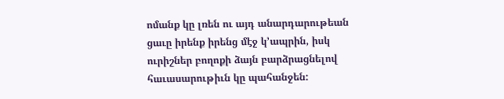ոմանք կը լռեն ու այդ անարդարութեան ցաւը իրենք իրենց մէջ կ՚ապրին, իսկ ուրիշներ բողոքի ձայն բարձրացնելով հաւասարութիւն կը պահանջեն: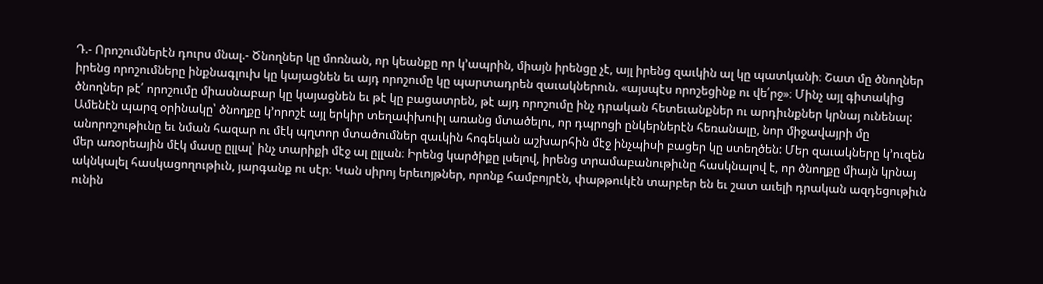Դ.- Որոշումներէն դուրս մնալ.- Ծնողներ կը մոռնան, որ կեանքը որ կ՚ապրին, միայն իրենցը չէ, այլ իրենց զաւկին ալ կը պատկանի։ Շատ մը ծնողներ իրենց որոշումները ինքնագլուխ կը կայացնեն եւ այդ որոշումը կը պարտադրեն զաւակներուն. «այսպէս որոշեցինք ու վե՛րջ»։ Մինչ այլ գիտակից ծնողներ թէ՛ որոշումը միասնաբար կը կայացնեն եւ թէ կը բացատրեն, թէ այդ որոշումը ինչ դրական հետեւանքներ ու արդիւնքներ կրնայ ունենալ: Ամենէն պարզ օրինակը՝ ծնողքը կ՚որոշէ այլ երկիր տեղափխուիլ առանց մտածելու, որ դպրոցի ընկերներէն հեռանալը, նոր միջավայրի մը անորոշութիւնը եւ նման հազար ու մէկ պղտոր մտածումներ զաւկին հոգեկան աշխարհին մէջ ինչպիսի բացեր կը ստեղծեն: Մեր զաւակները կ՚ուզեն մեր առօրեային մէկ մասը ըլլալ՝ ինչ տարիքի մէջ ալ ըլլան։ Իրենց կարծիքը լսելով, իրենց տրամաբանութիւնը հասկնալով է, որ ծնողքը միայն կրնայ ակնկալել հասկացողութիւն, յարգանք ու սէր։ Կան սիրոյ երեւոյթներ, որոնք համբոյրէն, փաթթուկէն տարբեր են եւ շատ աւելի դրական ազդեցութիւն ունին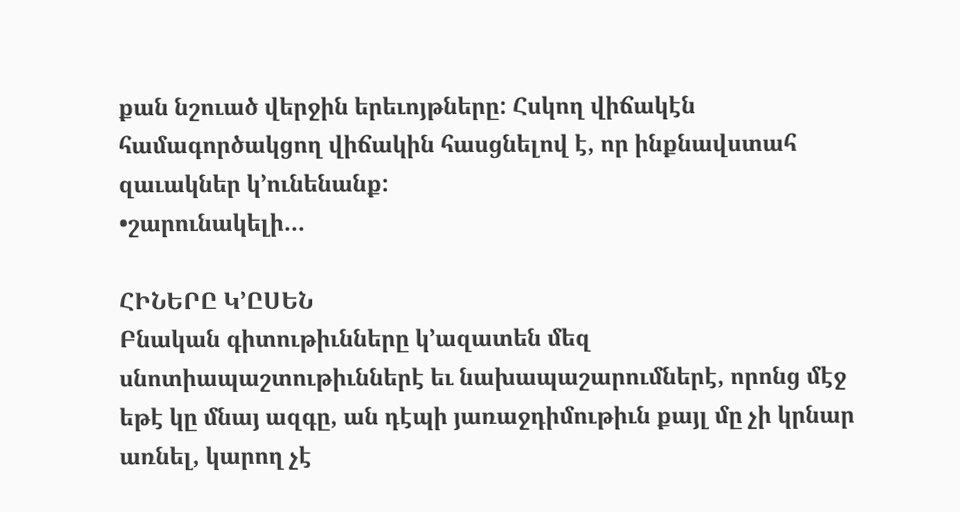քան նշուած վերջին երեւոյթները: Հսկող վիճակէն համագործակցող վիճակին հասցնելով է, որ ինքնավստահ զաւակներ կ՚ունենանք:
•շարունակելի…

ՀԻՆԵՐԸ Կ՚ԸՍԵՆ
Բնական գիտութիւնները կ՚ազատեն մեզ սնոտիապաշտութիւններէ եւ նախապաշարումներէ, որոնց մէջ եթէ կը մնայ ազգը, ան դէպի յառաջդիմութիւն քայլ մը չի կրնար առնել, կարող չէ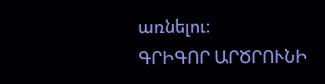առնելու։
ԳՐԻԳՈՐ ԱՐԾՐՈՒՆԻ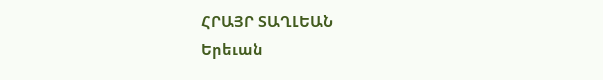ՀՐԱՅՐ ՏԱՂԼԵԱՆ
Երեւան